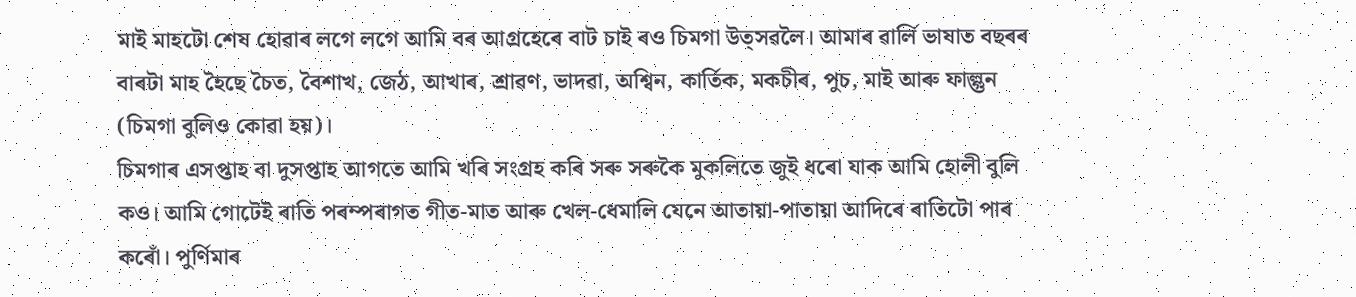মাই মাহটো শেষ হোৱাৰ লগে লগে আমি বৰ আগ্ৰহেৰে বাট চাই ৰও চিমগা উত্সৱলৈ। আমাৰ ৱাৰ্লি ভাষাত বছৰৰ বাৰটা মাহ হৈছে চৈত, বৈশাখ, জেঠ, আখাৰ, শ্ৰাৱণ, ভাদৱা, অশ্বিন, কাৰ্তিক, মকচীৰ, পুচ, মাই আৰু ফাল্গুন (চিমগা বুলিও কোৱা হয়)।
চিমগাৰ এসপ্তাহ বা দুসপ্তাহ আগতে আমি খৰি সংগ্ৰহ কৰি সৰু সৰুকৈ মুকলিতে জুই ধৰো যাক আমি হোলী বুলি কও। আমি গোটেই ৰাতি পৰম্পৰাগত গীত-মাত আৰু খেল-ধেমালি যেনে আতায়া-পাতায়া আদিৰে ৰাতিটো পাৰ কৰোঁ। পুৰ্ণিমাৰ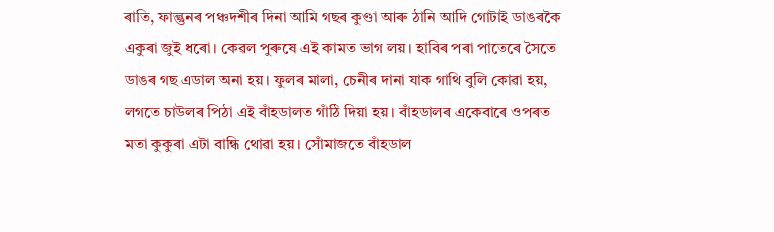ৰাতি, ফাল্গুনৰ পঞ্চদশীৰ দিনা আমি গছৰ কুণ্ডা আৰু ঠানি আদি গোটাই ডাঙৰকৈ একুৰা জুই ধৰো। কেৱল পুৰুষে এই কামত ভাগ লয়। হাবিৰ পৰা পাতেৰে সৈতে ডাঙৰ গছ এডাল অনা হয়। ফুলৰ মালা, চেনীৰ দানা যাক গাথি বুলি কোৱা হয়, লগতে চাউলৰ পিঠা এই বাঁহডালত গাঁঠি দিয়া হয়। বাঁহডালৰ একেবাৰে ওপৰত মতা কুকুৰা এটা বান্ধি থোৱা হয়। সোঁমাজতে বাঁহডাল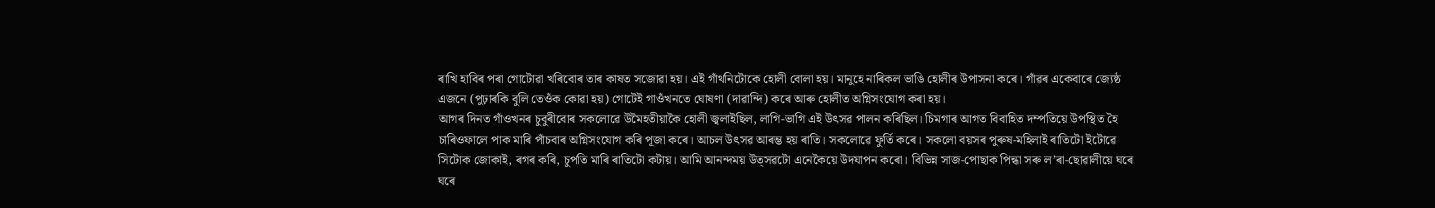ৰাখি হাবিৰ পৰা গোটোৱা খৰিবোৰ তাৰ কাষত সজোৱা হয়। এই গাঁথনিটোকে হোলী বোলা হয়। মানুহে নাৰিকল ভাঙি হোলীৰ উপাসনা কৰে। গাঁৱৰ একেবাৰে জ্যেষ্ঠ এজনে (পুঢ়াৰকি বুলি তেওঁক কোৱা হয়) গোটেই গাওঁখনতে ঘোষণা (দাৱান্দি) কৰে আৰু হোলীত অগ্নিসংযোগ কৰা হয়।
আগৰ দিনত গাঁওখনৰ চুবুৰীবোৰ সকলোৱে উমৈহতীয়াকৈ হোলী জ্বলাইছিল, লাগি-ভাগি এই উৎসৱ পালন কৰিছিল। চিমগাৰ আগত বিবাহিত দম্পতিয়ে উপস্থিত হৈ চাৰিওফালে পাক মাৰি পাঁচবাৰ অগ্নিসংযোগ কৰি পূজা কৰে। আচল উৎসৱ আৰম্ভ হয় ৰাতি। সকলোৱে ফুৰ্তি কৰে। সকলো বয়সৰ পুৰুষ-মহিলাই ৰাতিটো ইটোৱে সিটোক জোকাই, ৰগৰ কৰি, চুপতি মাৰি ৰাতিটো কটায়। আমি আনন্দময় উত্সৱটো এনেকৈয়ে উদযাপন কৰো। বিভিন্ন সাজ-পোছাক পিন্ধা সৰু ল’ৰা-ছোৱালীয়ে ঘৰে ঘৰে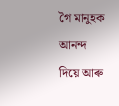গৈ মানুহক আনন্দ দিয়ে আৰু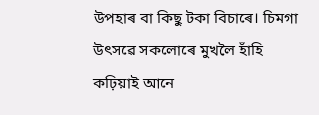উপহাৰ বা কিছু টকা বিচাৰে। চিমগা উৎসৱে সকলোৰে মুখলৈ হাঁহি কঢ়িয়াই আনে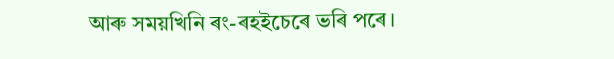আৰু সময়খিনি ৰং-ৰহইচেৰে ভৰি পৰে।